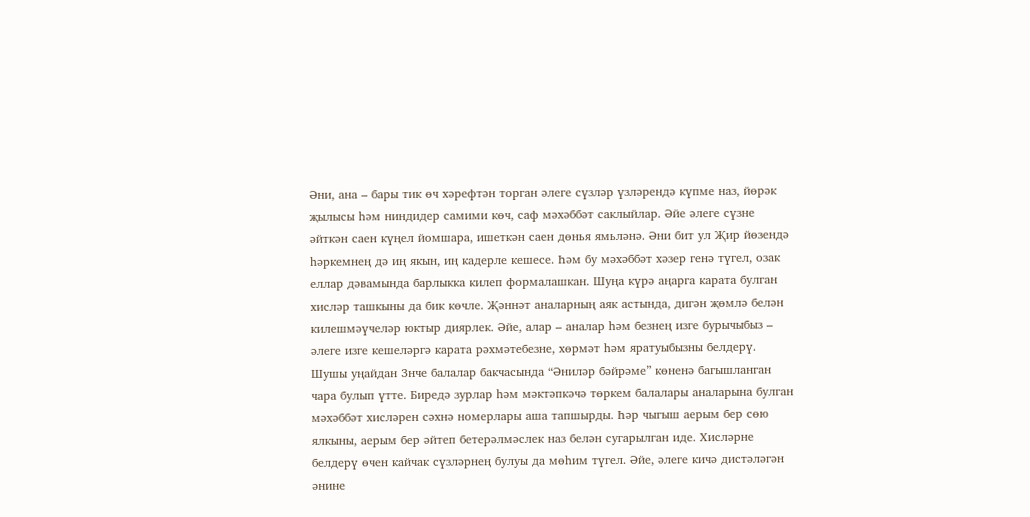Әни, ана – бары тик өч хәрефтән торган әлеге сүзләр үзләрендә күпме наз, йөрәк җылысы һәм ниндидер самими көч, саф мәхәббәт саклыйлар. Әйе әлеге сүзне әйткән саен күңел йомшара, ишеткән саен дөнья ямьләнә. Әни бит ул Җир йөзендә һәркемнең дә иң якын, иң кадерле кешесе. Һәм бу мәхәббәт хәзер генә түгел, озак еллар дәвамында барлыкка килеп формалашкан. Шуңа күрә аңарга карата булган хисләр ташкыны да бик көчле. Җәннәт аналарның аяк астында, дигән җөмлә белән килешмәүчеләр юктыр диярлек. Әйе, алар – аналар һәм безнең изге бурычыбыз – әлеге изге кешеләргә карата рәхмәтебезне, хөрмәт һәм яратуыбызны белдерү. Шушы уңайдан 3нче балалар бакчасында “Әниләр бәйрәме” көненә багышланган чара булып үтте. Биредә зурлар һәм мәктәпкәчә төркем балалары аналарына булган мәхәббәт хисләрен сәхнә номерлары аша тапшырды. Һәр чыгыш аерым бер сөю ялкыны, аерым бер әйтеп бетерәлмәслек наз белән сугарылган иде. Хисләрне белдерү өчен кайчак сүзләрнең булуы да мөһим түгел. Әйе, әлеге кичә дистәләгән әнине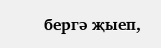бергә җыеп,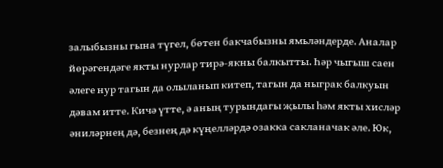залыбызны гына түгел, бөтен бакчабызны ямьләндерде. Аналар йөрәгендәге якты нурлар тирә-якны балкытты. Һәр чыгыш саен әлеге нур тагын да олыланып китеп, тагын да ныграк балкуын дәвам итте. Кичә үтте, ә аның турындагы җылы һәм якты хисләр әниләрнең дә, безнең дә күңелләрдә озакка сакланачак әле. Юк,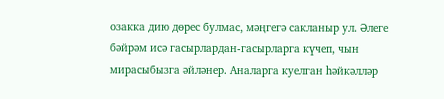озакка дию дөрес булмас, мәңгегә сакланыр ул. Әлеге бәйрәм исә гасырлардан-гасырларга күчеп, чын мирасыбызга әйләнер. Аналарга куелган һәйкәлләр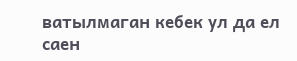ватылмаган кебек ул да ел саен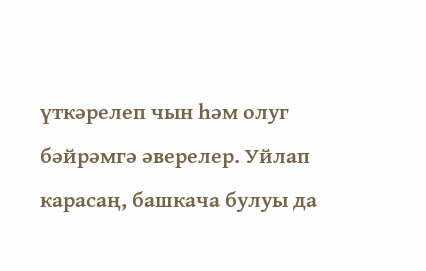үткәрелеп чын һәм олуг бәйрәмгә әверелер. Уйлап карасаң, башкача булуы да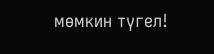мөмкин түгел!